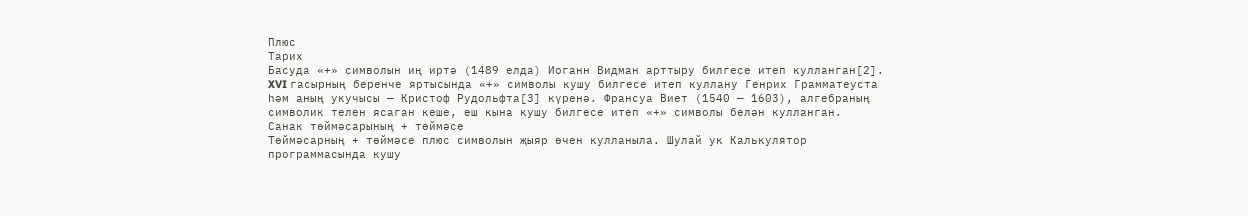Плюс
Тарих
Басуда «+» символын иң иртә (1489 елда) Иоганн Видман арттыру билгесе итеп кулланган[2]. XVI гасырның беренче яртысында «+» символы кушу билгесе итеп куллану Генрих Грамматеуста һәм аның укучысы — Кристоф Рудольфта[3] күренә. Франсуа Виет (1540 — 1603), алгебраның символик телен ясаган кеше, еш кына кушу билгесе итеп «+» символы белән кулланган.
Санак төймәсарының + төймәсе
Төймәсарның + төймәсе плюс символын җыяр өчен кулланыла. Шулай ук Калькулятор программасында кушу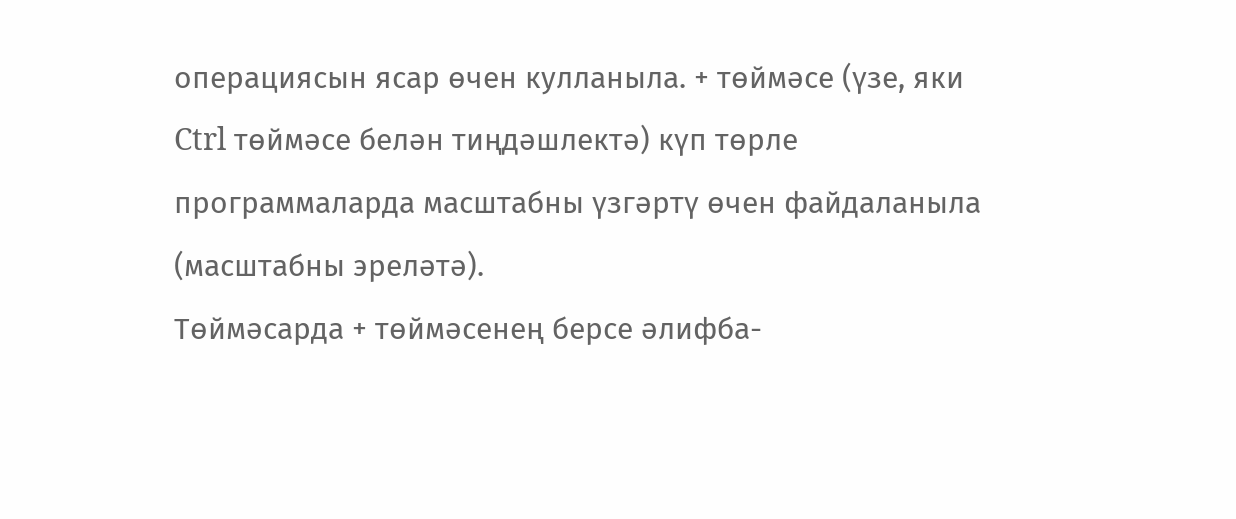операциясын ясар өчен кулланыла. + төймәсе (үзе, яки Ctrl төймәсе белән тиңдәшлектә) күп төрле программаларда масштабны үзгәртү өчен файдаланыла (масштабны эреләтә).
Төймәсарда + төймәсенең берсе әлифба-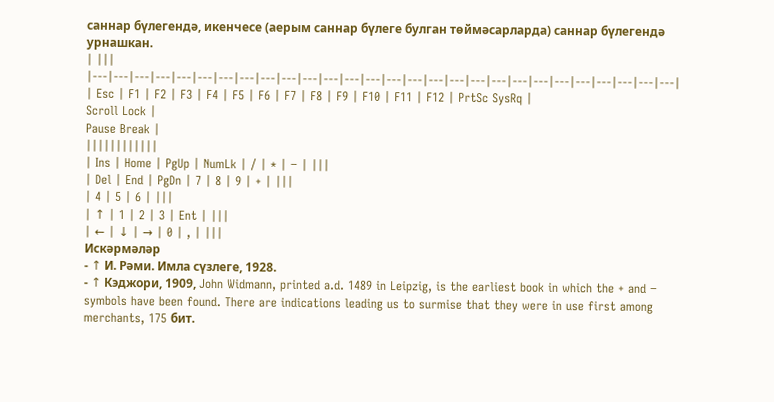саннар бүлегендә, икенчесе (аерым саннар бүлеге булган төймәсарларда) саннар бүлегендә урнашкан.
| |||
|---|---|---|---|---|---|---|---|---|---|---|---|---|---|---|---|---|---|---|---|---|---|---|---|---|---|---|---|
| Esc | F1 | F2 | F3 | F4 | F5 | F6 | F7 | F8 | F9 | F10 | F11 | F12 | PrtSc SysRq |
Scroll Lock |
Pause Break |
||||||||||||
| Ins | Home | PgUp | NumLk | / | * | − | |||
| Del | End | PgDn | 7 | 8 | 9 | + | |||
| 4 | 5 | 6 | |||
| ↑ | 1 | 2 | 3 | Ent | |||
| ← | ↓ | → | 0 | , | |||
Искәрмәләр
- ↑ И. Рәми. Имла сүзлеге, 1928.
- ↑ Кэджори, 1909, John Widmann, printed a.d. 1489 in Leipzig, is the earliest book in which the + and − symbols have been found. There are indications leading us to surmise that they were in use first among merchants, 175 бит.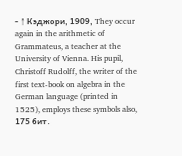- ↑ Кэджори, 1909, They occur again in the arithmetic of Grammateus, a teacher at the University of Vienna. His pupil, Christoff Rudolff, the writer of the first text-book on algebra in the German language (printed in 1525), employs these symbols also, 175 бит.